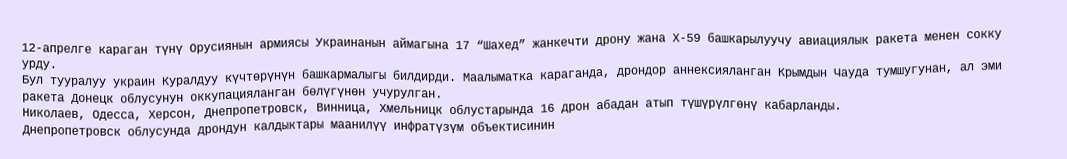12-апрелге караган түнү Орусиянын армиясы Украинанын аймагына 17 “Шахед” жанкечти дрону жана Х-59 башкарылуучу авиациялык ракета менен сокку урду.
Бул тууралуу украин Куралдуу күчтөрүнүн башкармалыгы билдирди. Маалыматка караганда, дрондор аннексияланган Крымдын Чауда тумшугунан, ал эми ракета Донецк облусунун оккупацияланган бөлүгүнөн учурулган.
Николаев, Одесса, Херсон, Днепропетровск, Винница, Хмельницк облустарында 16 дрон абадан атып түшүрүлгөнү кабарланды.
Днепропетровск облусунда дрондун калдыктары маанилүү инфратүзүм объектисинин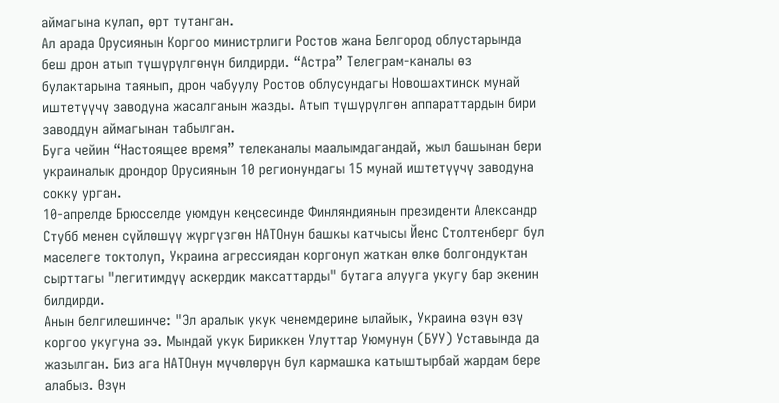аймагына кулап, өрт тутанган.
Ал арада Орусиянын Коргоо министрлиги Ростов жана Белгород облустарында беш дрон атып түшүрүлгөнүн билдирди. “Астра” Телеграм-каналы өз булактарына таянып, дрон чабуулу Ростов облусундагы Новошахтинск мунай иштетүүчү заводуна жасалганын жазды. Атып түшүрүлгөн аппараттардын бири заводдун аймагынан табылган.
Буга чейин “Настоящее время” телеканалы маалымдагандай, жыл башынан бери украиналык дрондор Орусиянын 10 регионундагы 15 мунай иштетүүчү заводуна сокку урган.
10-апрелде Брюсселде уюмдун кеңсесинде Финляндиянын президенти Александр Стубб менен сүйлөшүү жүргүзгөн НАТОнун башкы катчысы Йенс Столтенберг бул маселеге токтолуп, Украина агрессиядан коргонуп жаткан өлкө болгондуктан сырттагы "легитимдүү аскердик максаттарды" бутага алууга укугу бар экенин билдирди.
Анын белгилешинче: "Эл аралык укук ченемдерине ылайык, Украина өзүн өзү коргоо укугуна ээ. Мындай укук Бириккен Улуттар Уюмунун (БУУ) Уставында да жазылган. Биз ага НАТОнун мүчөлөрүн бул кармашка катыштырбай жардам бере алабыз. Өзүн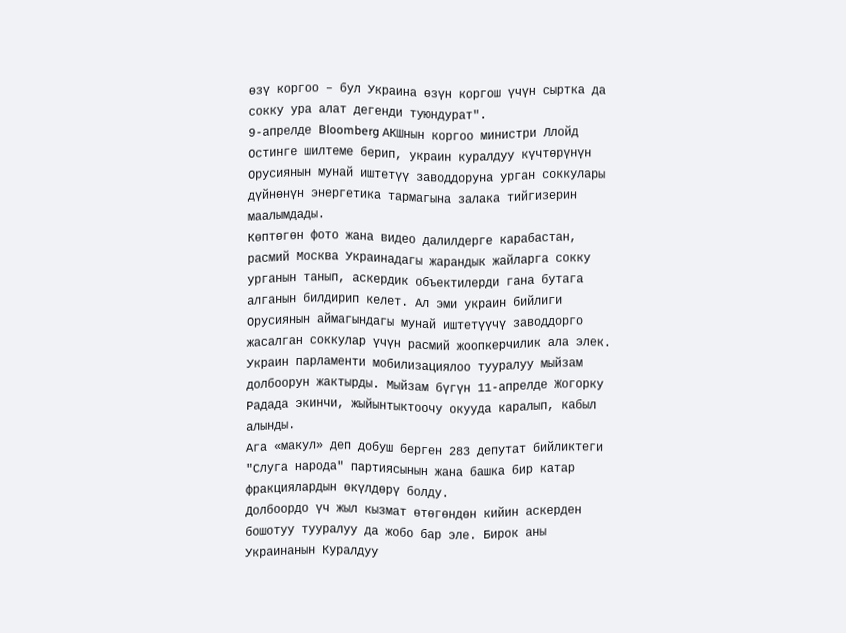өзү коргоо – бул Украина өзүн коргош үчүн сыртка да сокку ура алат дегенди туюндурат".
9-апрелде Bloomberg АКШнын коргоо министри Ллойд Остинге шилтеме берип, украин куралдуу күчтөрүнүн Орусиянын мунай иштетүү заводдоруна урган соккулары дүйнөнүн энергетика тармагына залака тийгизерин маалымдады.
Көптөгөн фото жана видео далилдерге карабастан, расмий Москва Украинадагы жарандык жайларга сокку урганын танып, аскердик объектилерди гана бутага алганын билдирип келет. Ал эми украин бийлиги Орусиянын аймагындагы мунай иштетүүчү заводдорго жасалган соккулар үчүн расмий жоопкерчилик ала элек.
Украин парламенти мобилизациялоо тууралуу мыйзам долбоорун жактырды. Мыйзам бүгүн 11-апрелде Жогорку Радада экинчи, жыйынтыктоочу окууда каралып, кабыл алынды.
Ага «макул» деп добуш берген 283 депутат бийликтеги "Слуга народа" партиясынын жана башка бир катар фракциялардын өкүлдөрү болду.
Долбоордо үч жыл кызмат өтөгөндөн кийин аскерден бошотуу тууралуу да жобо бар эле. Бирок аны Украинанын Куралдуу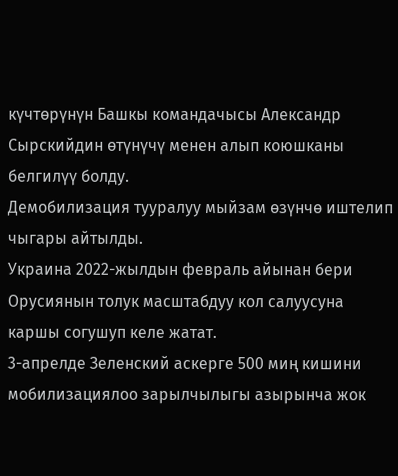күчтөрүнүн Башкы командачысы Александр Сырскийдин өтүнүчү менен алып коюшканы белгилүү болду.
Демобилизация тууралуу мыйзам өзүнчө иштелип чыгары айтылды.
Украина 2022-жылдын февраль айынан бери Орусиянын толук масштабдуу кол салуусуна каршы согушуп келе жатат.
3-апрелде Зеленский аскерге 500 миң кишини мобилизациялоо зарылчылыгы азырынча жок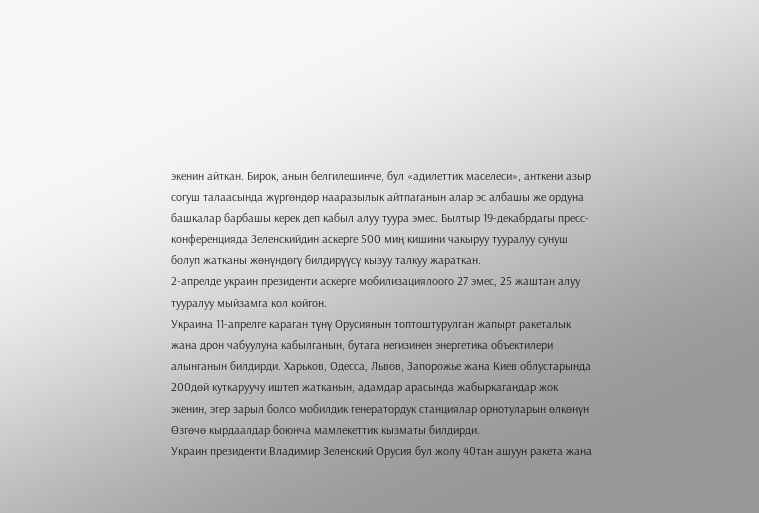экенин айткан. Бирок, анын белгилешинче, бул «адилеттик маселеси», анткени азыр согуш талаасында жүргөндөр нааразылык айтпаганын алар эс албашы же ордуна башкалар барбашы керек деп кабыл алуу туура эмес. Былтыр 19-декабрдагы пресс-конференцияда Зеленскийдин аскерге 500 миң кишини чакыруу тууралуу сунуш болуп жатканы жөнүндөгү билдирүүсү кызуу талкуу жараткан.
2-апрелде украин президенти аскерге мобилизациялоого 27 эмес, 25 жаштан алуу тууралуу мыйзамга кол койгон.
Украина 11-апрелге караган түнү Орусиянын топтоштурулган жапырт ракеталык жана дрон чабуулуна кабылганын, бутага негизинен энергетика объектилери алынганын билдирди. Харьков, Одесса, Львов, Запорожье жана Киев облустарында 200дөй куткаруучу иштеп жатканын, адамдар арасында жабыркагандар жок экенин, эгер зарыл болсо мобилдик генератордук станциялар орнотуларын өлкөнүн Өзгөчө кырдаалдар боюнча мамлекеттик кызматы билдирди.
Украин президенти Владимир Зеленский Орусия бул жолу 40тан ашуун ракета жана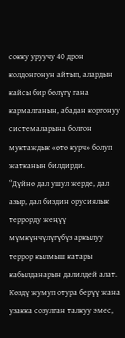сокку уруучу 40 дрон колдонгонун айтып, алардын кайсы бир бөлүгү гана кармалганын, абадан коргонуу системаларына болгон муктаждык «өтө курч» болуп жатканын билдирди.
“Дүйнө дал ушул жерде, дал азыр, дал биздин орусиялык террорду жеңүү мүмкүнчүлүгүбүз аркылуу террор кылмыш катары кабылданарын далилдей алат. Көздү жумуп отура берүү жана узакка созулган талкуу эмес,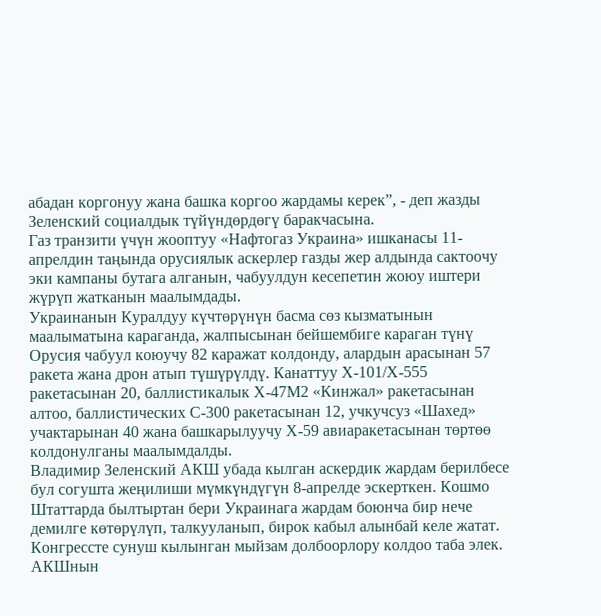абадан коргонуу жана башка коргоо жардамы керек”, - деп жазды Зеленский социалдык түйүндөрдөгү баракчасына.
Газ транзити үчүн жооптуу «Нафтогаз Украина» ишканасы 11-апрелдин таңында орусиялык аскерлер газды жер алдында сактоочу эки кампаны бутага алганын, чабуулдун кесепетин жоюу иштери жүрүп жатканын маалымдады.
Украинанын Куралдуу күчтөрүнүн басма сөз кызматынын маалыматына караганда, жалпысынан бейшембиге караган түнү Орусия чабуул коюучу 82 каражат колдонду, алардын арасынан 57 ракета жана дрон атып түшүрүлдү. Канаттуу Х-101/Х-555 ракетасынан 20, баллистикалык Х-47М2 «Кинжал» ракетасынан алтоо, баллистических С-300 ракетасынан 12, учкучсуз «Шахед» учактарынан 40 жана башкарылуучу Х-59 авиаракетасынан төртөө колдонулганы маалымдалды.
Владимир Зеленский АКШ убада кылган аскердик жардам берилбесе бул согушта жеңилиши мүмкүндүгүн 8-апрелде эскерткен. Кошмо Штаттарда былтыртан бери Украинага жардам боюнча бир нече демилге көтөрүлүп, талкууланып, бирок кабыл алынбай келе жатат. Конгрессте сунуш кылынган мыйзам долбоорлору колдоо таба элек.
АКШнын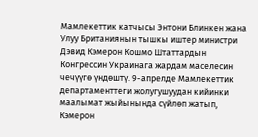Мамлекеттик катчысы Энтони Блинкен жана Улуу Британиянын тышкы иштер министри Дэвид Кэмерон Кошмо Штаттардын Конгрессин Украинага жардам маселесин чечүүгө үндөштү. 9-апрелде Мамлекеттик департаменттеги жолугушуудан кийинки маалымат жыйынында сүйлөп жатып, Кэмерон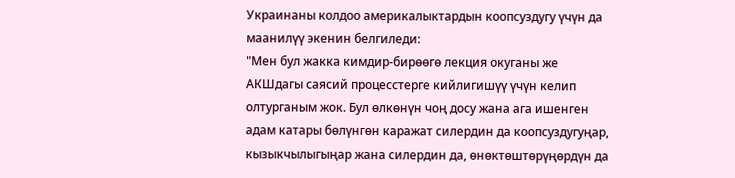Украинаны колдоо америкалыктардын коопсуздугу үчүн да маанилүү экенин белгиледи:
"Мен бул жакка кимдир-бирөөгө лекция окуганы же АКШдагы саясий процесстерге кийлигишүү үчүн келип олтурганым жок. Бул өлкөнүн чоң досу жана ага ишенген адам катары бөлүнгөн каражат силердин да коопсуздугуңар, кызыкчылыгыңар жана силердин да, өнөктөштөрүңөрдүн да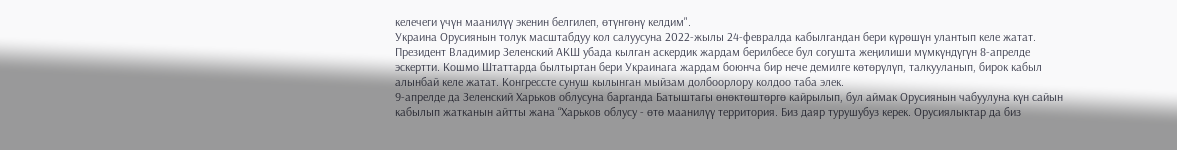келечеги үчүн маанилүү экенин белгилеп, өтүнгөнү келдим".
Украина Орусиянын толук масштабдуу кол салуусуна 2022-жылы 24-февралда кабылгандан бери күрөшүн улантып келе жатат.
Президент Владимир Зеленский АКШ убада кылган аскердик жардам берилбесе бул согушта жеңилиши мүмкүндүгүн 8-апрелде эскертти. Кошмо Штаттарда былтыртан бери Украинага жардам боюнча бир нече демилге көтөрүлүп, талкууланып, бирок кабыл алынбай келе жатат. Конгрессте сунуш кылынган мыйзам долбоорлору колдоо таба элек.
9-апрелде да Зеленский Харьков облусуна барганда Батыштагы өнөктөштөргө кайрылып, бул аймак Орусиянын чабуулуна күн сайын кабылып жатканын айтты жана “Харьков облусу - өтө маанилүү территория. Биз даяр турушубуз керек. Орусиялыктар да биз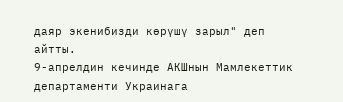даяр экенибизди көрүшү зарыл" деп айтты.
9-апрелдин кечинде АКШнын Мамлекеттик департаменти Украинага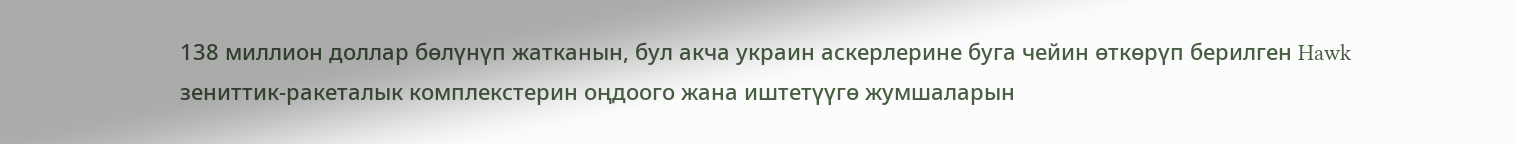138 миллион доллар бөлүнүп жатканын, бул акча украин аскерлерине буга чейин өткөрүп берилген Hawk зениттик-ракеталык комплекстерин оңдоого жана иштетүүгө жумшаларын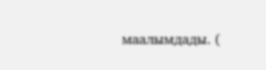маалымдады. (